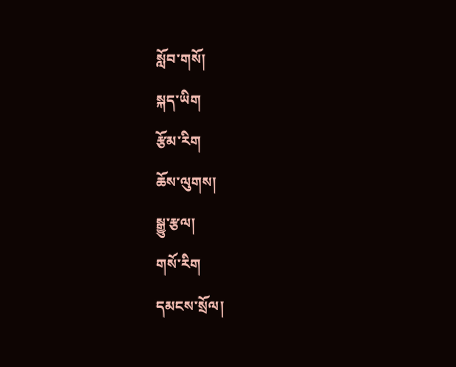སློབ་གསོ།
སྐད་ཡིག
རྩོམ་རིག
ཆོས་ལུགས།
སྒྱུ་རྩལ།
གསོ་རིག
དམངས་སྲོལ།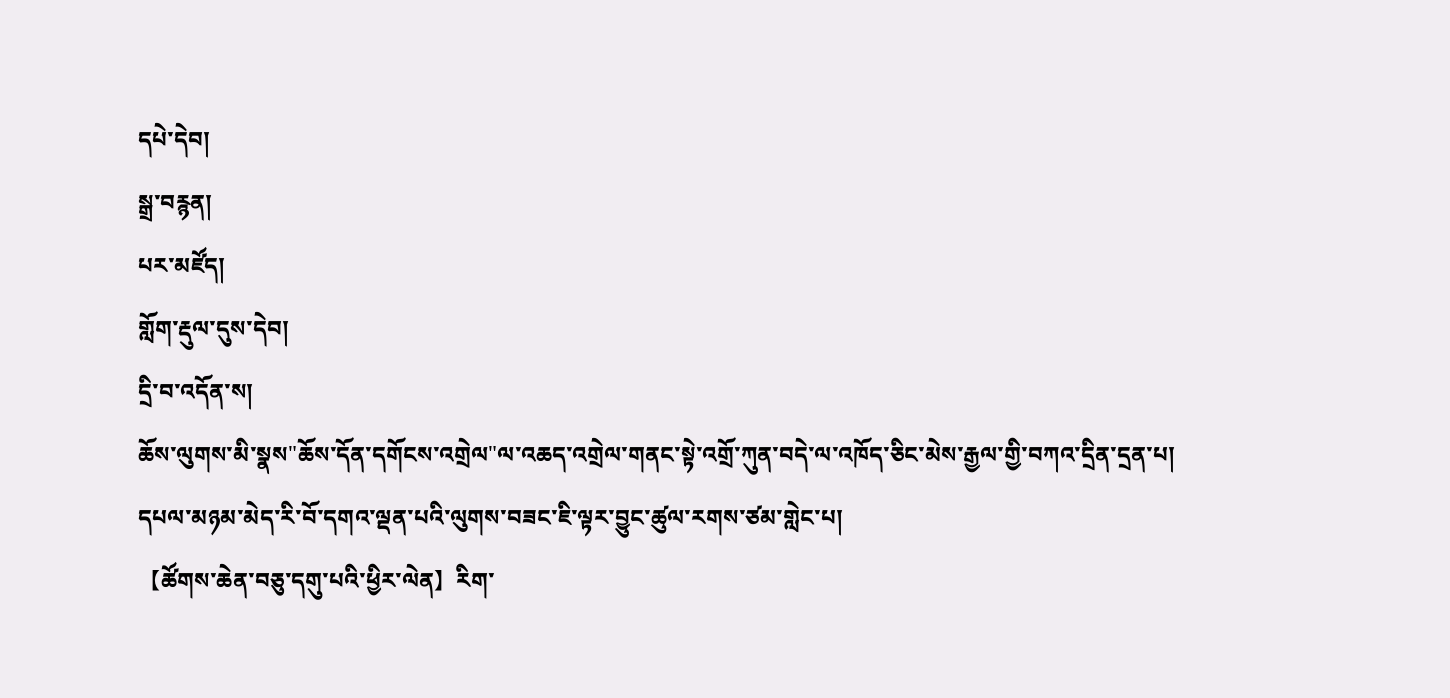དཔེ་དེབ།
སྒྲ་བརྙན།
པར་མཛོད།
གློག་རྡུལ་དུས་དེབ།
དྲི་བ་འདོན་ས།
ཆོས་ལུགས་མི་སྣས"ཆོས་དོན་དགོངས་འགྲེལ"ལ་འཆད་འགྲེལ་གནང་སྟེ་འགྲོ་ཀུན་བདེ་ལ་འཁོད་ཅིང་མེས་རྒྱལ་གྱི་བཀའ་དྲིན་དྲན་པ།
དཔལ་མཉམ་མེད་རི་བོ་དགའ་ལྡན་པའི་ལུགས་བཟང་ཇི་ལྟར་བྱུང་ཚུལ་རགས་ཙམ་གླེང་པ།
【ཚོགས་ཆེན་བཅུ་དགུ་པའི་ཕྱིར་ལེན】རིག་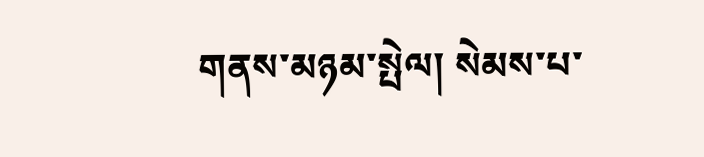གནས་མཉམ་སྤེལ། སེམས་པ་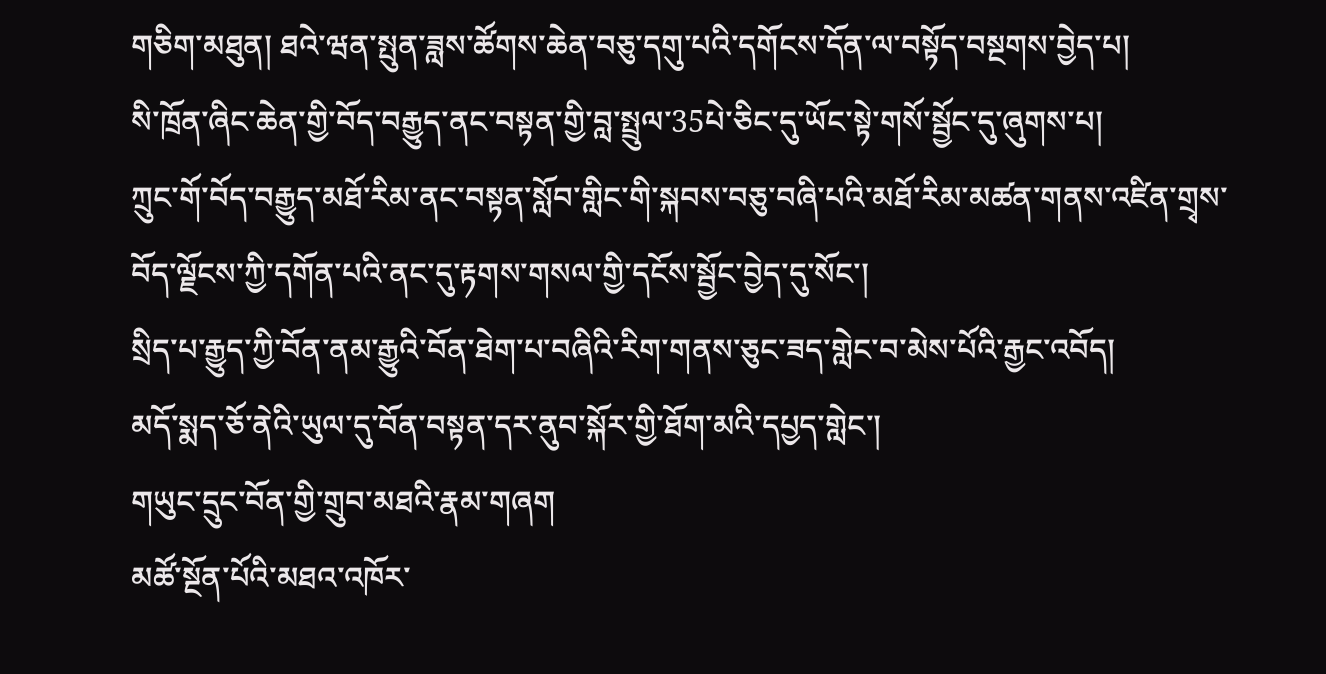གཅིག་མཐུན། ཐའེ་ཝན་སྤུན་ཟླས་ཚོགས་ཆེན་བཅུ་དགུ་པའི་དགོངས་དོན་ལ་བསྟོད་བསྔགས་བྱེད་པ།
སི་ཁྲོན་ཞིང་ཆེན་གྱི་བོད་བརྒྱུད་ནང་བསྟན་གྱི་བླ་སྤྲུལ་35པེ་ཅིང་དུ་ཡོང་སྟེ་གསོ་སྦྱོང་དུ་ཞུགས་པ།
ཀྲུང་གོ་བོད་བརྒྱུད་མཐོ་རིམ་ནང་བསྟན་སློབ་གླིང་གི་སྐབས་བཅུ་བཞི་པའི་མཐོ་རིམ་མཚན་གནས་འཛིན་གྲྭས་བོད་ལྗོངས་ཀྱི་དགོན་པའི་ནང་དུ་རྟགས་གསལ་གྱི་དངོས་སྦྱོང་བྱེད་དུ་སོང་།
སྲིད་པ་རྒྱུད་ཀྱི་བོན་ནམ་རྒྱུའི་བོན་ཐེག་པ་བཞིའི་རིག་གནས་ཅུང་ཟད་གླེང་བ་མེས་པོའི་རྒྱང་འབོད།
མདོ་སྨད་ཅོ་ནེའི་ཡུལ་དུ་བོན་བསྟན་དར་ནུབ་སྐོར་གྱི་ཐོག་མའི་དཔྱད་གླེང་།
གཡུང་དྲུང་བོན་གྱི་གྲུབ་མཐའི་རྣམ་གཞག
མཚོ་སྔོན་པོའི་མཐའ་འཁོར་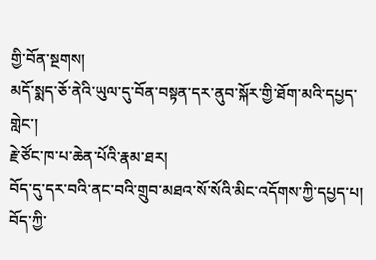གྱི་བོན་སྔགས།
མདོ་སྨད་ཅོ་ནེའི་ཡུལ་དུ་བོན་བསྟན་དར་ནུབ་སྐོར་གྱི་ཐོག་མའི་དཔྱད་གླེང་།
རྗེ་ཙོང་ཁ་པ་ཆེན་པོའི་རྣམ་ཐར།
བོད་དུ་དར་བའི་ནང་བའི་གྲུབ་མཐའ་སོ་སོའི་མིང་འདོགས་ཀྱི་དཔྱད་པ།
བོད་ཀྱི་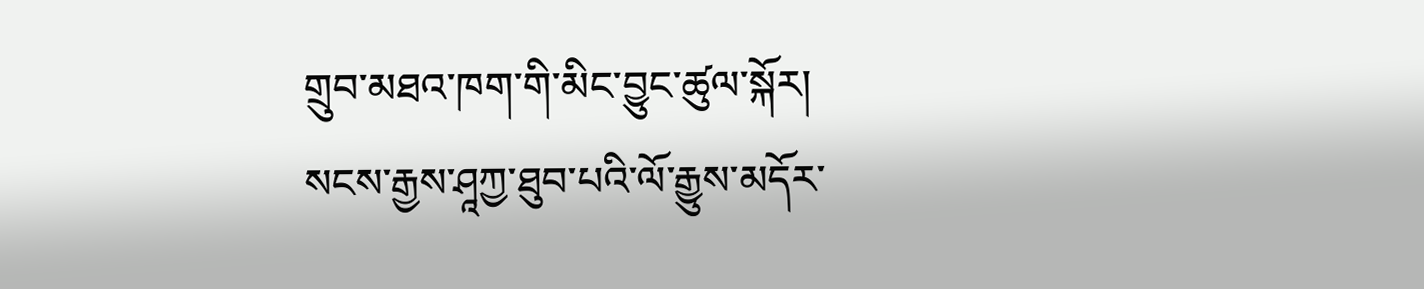གྲུབ་མཐའ་ཁག་གི་མིང་བྱུང་ཚུལ་སྐོར།
སངས་རྒྱས་ཤཱཀྱ་ཐུབ་པའི་ལོ་རྒྱུས་མདོར་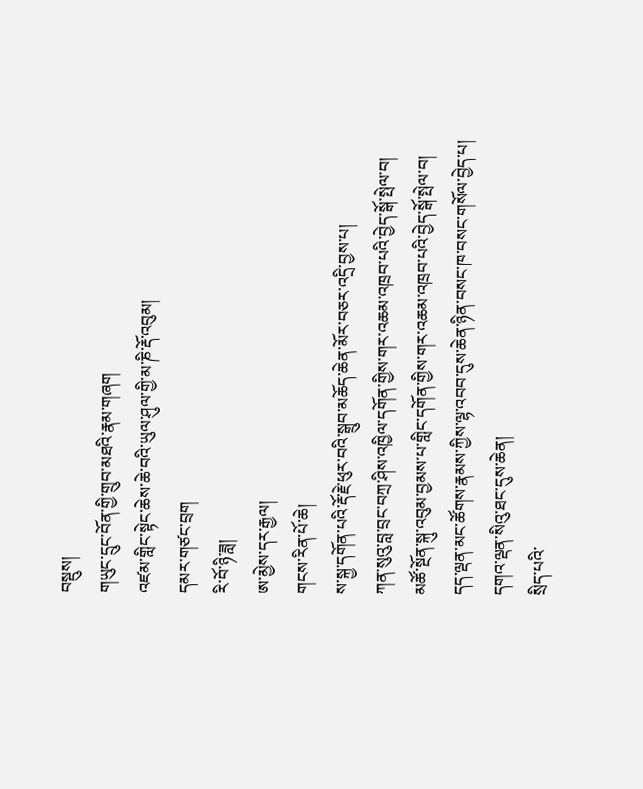བསྡུས།
གཡུང་དྲུང་བོན་གྱི་གྲུབ་མཐའི་རྣམ་གཞག
འཛམ་གླིང་སྟེང་ཆེས་ཆེ་བའི་ཡུལ་ཤུལ་གྱི་མ་ཎི་རྡོ་འབུམ།
དམར་གཙང་བྲག
རི་བོ་ཉི་ཟླ།
ཨ་མྱེས་དར་རྒྱལ།
གངས་རིན་པོ་ཆེ།
ས་སྐྱ་དགོན་པའི་རྡོ་རྗེ་ཕུར་བའི་སྒྲུབ་མཆོད་ཆེན་མོར་བཅར་འདྲི་བྱས་པ།
ཀན་སུའུ་བླ་བྲང་བཀྲ་ཤིས་འཁྱིལ་དགོན་གྱིས་གར་འཆམ་འཁྲབ་པའི་བྱེད་སྒོ་སྤེལ་བ།
མཚོ་སྔོན་སྐུ་འབུམ་བྱམས་པ་གླིང་དགོན་གྱིས་གར་འཆམ་འཁྲབ་པའི་བྱེད་སྒོ་སྤེལ་བ།
དད་ལྡན་མང་ཚོགས་རྣམས་ཀྱིས་ལྷ་འབབ་དུས་ཆེན་ཉིན་བསང་ཁ་བསང་གསོལ་བྱེད་པ།
དགའ་ལྡན་སིའུ་ཐང་དུས་ཆེན།
སྲིད་པའི་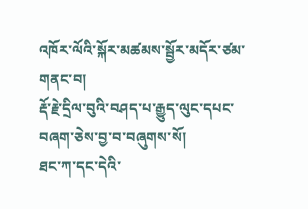འཁོར་ལོའི་སྐོར་མཚམས་སྦྱོར་མདོར་ཙམ་གནང་བ།
རྡོ་རྗེ་དྲིལ་བུའི་བཤད་པ་རྒྱུད་ལུང་དཔང་བཞག་ཅེས་བྱ་བ་བཞུགས་སོ།
ཐང་ཀ་དང་དེའི་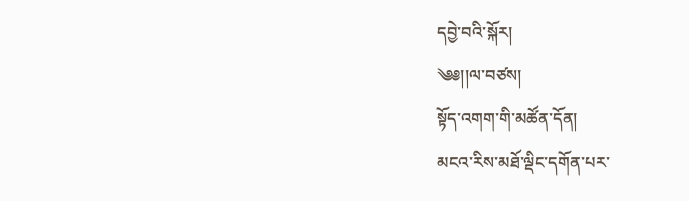དབྱེ་བའི་སྐོར།
༄༅།།ལ་བཙས།
སྟོད་འགག་གི་མཚོན་དོན།
མངའ་རིས་མཐོ་ལྡིང་དགོན་པར་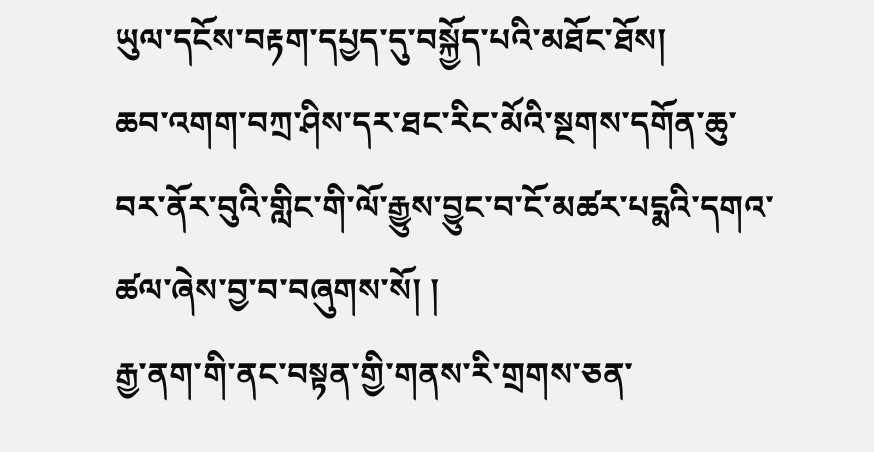ཡུལ་དངོས་བརྟག་དཔྱད་དུ་བསྐྱོད་པའི་མཐོང་ཐོས།
ཆབ་འགག་བཀྲ་ཤིས་དར་ཐང་རིང་མོའི་སྔགས་དགོན་ཆུ་བར་ནོར་བུའི་གླིང་གི་ལོ་རྒྱུས་བྱུང་བ་ངོ་མཚར་པདྨའི་དགའ་ཚལ་ཞེས་བྱ་བ་བཞུགས་སོ། །
རྒྱ་ནག་གི་ནང་བསྟན་གྱི་གནས་རི་གྲགས་ཅན་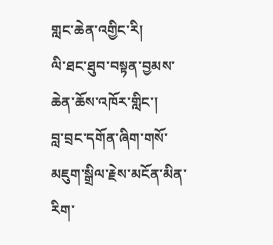གླང་ཆེན་འགྱིང་རི།
ལི་ཐང་ཐུབ་བསྟན་བྱམས་ཆེན་ཆོས་འཁོར་གླིང་།
བླ་བྲང་དགོན་ཞིག་གསོ་མཇུག་སྒྲིལ་རྗེས་མངོན་མིན་རིག་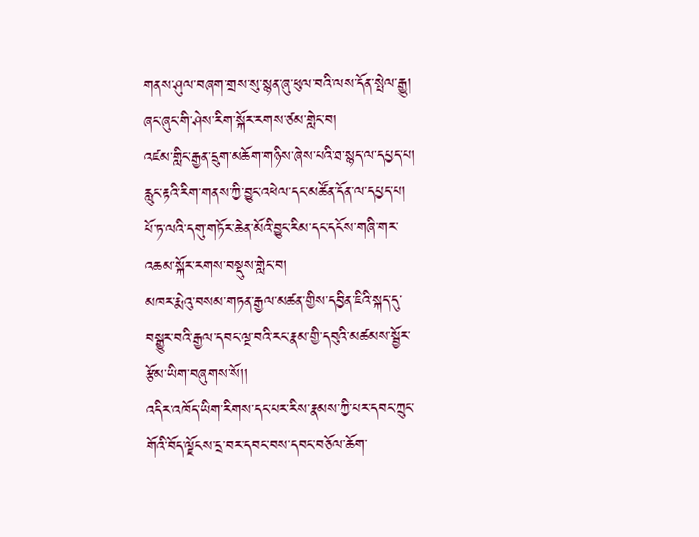གནས་ཤུལ་བཞག་གྲས་སུ་སྙན་ཞུ་ཕུལ་བའི་ལས་དོན་སྤེལ་རྒྱུ།
ཞང་ཞུང་གི་ཤེས་རིག་སྐོར་རགས་ཙམ་གླེང་བ།
འཛམ་གླིང་རྒྱན་དྲུག་མཆོག་གཉིས་ཞེས་པའི་ཐ་སྙད་ལ་དཔྱད་པ།
རླུང་རྟའི་རིག་གནས་ཀྱི་བྱུང་འཕེལ་དང་མཚོན་དོན་ལ་དཔྱད་པ།
པོ་ཏ་ལའི་དགུ་གཏོར་ཆེན་མོའི་བྱུང་རིམ་དང་དངོས་གཞི་གར་འཆམ་སྐོར་རགས་བསྡུས་གླེང་བ།
མཁར་རྨེའུ་བསམ་གཏན་རྒྱལ་མཚན་གྱིས་དབྱིན་ཇིའི་སྐད་དུ་བསྒྱུར་བའི་རྒྱལ་དབང་ལྔ་བའི་རང་རྣམ་གྱི་དབུའི་མཚམས་སྦྱོར་རྩོམ་ཡིག་བཞུགས་སོ།།
འདིར་འཁོད་ཡིག་རིགས་དང་པར་རིས་རྣམས་ཀྱི་པར་དབང་ཀྲུང་གོའི་བོད་ལྗོངས་དྲ་བར་དབང་བས་དབང་བཅོལ་ཆོག་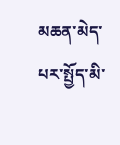མཆན་མེད་པར་སྤྱོད་མི་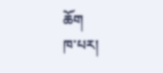ཆོག
ཁ་པར།